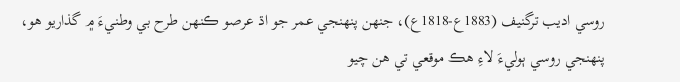روسي اديب ترگنيف (1883ع-1818ع)، جنهن پنهنجي عمر جو اڌ عرصو ڪنهن طرح بي وطنيءَ ۾ گذاريو هو، پنهنجي روسي ٻوليءَ لاءِ هڪ موقعي تي هن چيو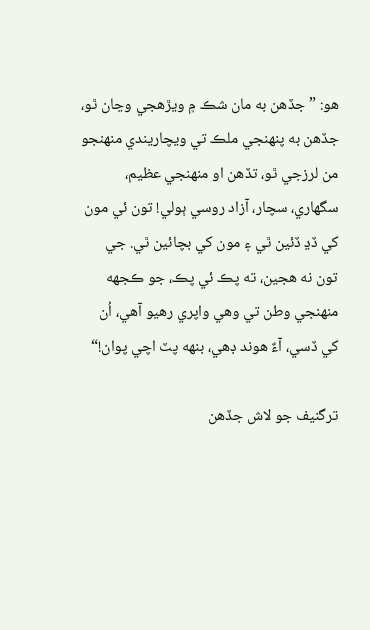هو: ”جڏهن به مان شڪ ۾ ويڙهجي وڃان ٿو، جڏهن به پنهنجي ملڪ تي ويچاريندي منهنجو من لرزجي ٿو، تڏهن او منهنجي عظيم، سگهاري، سچار، آزاد روسي ٻولي! تون ئي مون کي ڏڍ ڏئين ٿي ۽ مون کي بچائين ٿي. جي تون نه هجين، ته پڪ ئي پڪ، جو ڪجهه منهنجي وطن تي وهي واپري رهيو آهي، اُن کي ڏسي، آءٌ هوند ڊهي، بنهه پٽ اچي پوان!“

ترگنيف جو لاش جڏهن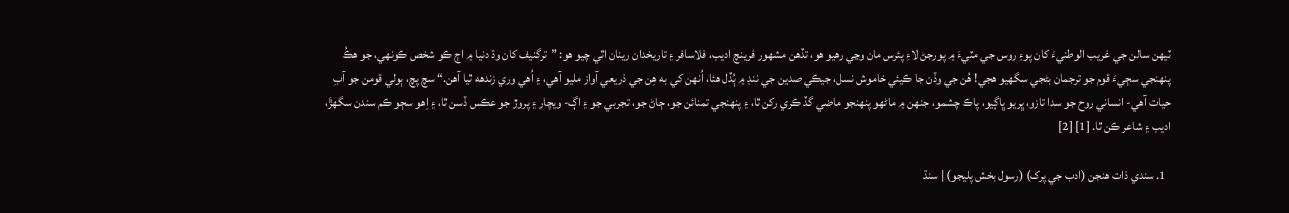ٽيهن سالن جي غريب الوطنيءَ کان پوءِ روس جي مٽيءَ ۾ پورجڻ لاءِ پئرس مان وڃي رهيو هو، تڏهن مشهور فرينچ اديب، فلاسافر ۽ تاريخدان رينان اٿي چيو هو: ”ترگنيف کان وڌ دنيا ۾ اڄ ڪو شخص ڪونهي، جو هڪُ پنهنجي سڄيءَ قوم جو ترجمان بڻجي سگهيو هجي! هُن جي وڏن جا ڪيئي خاموش نسل، جيڪي صدين جي ننڊ ۾ ٻُڏل هئا، اُنهن کي به هِن جي ذريعي آواز مليو آهي، ۽ اُهي وري زندهه ٿيا آهن.“ سچ پچ، ٻولي قومن جو آبِ حيات آهي- انساني روح جو سدا تازو، ڀريو ڀاڳيو، پاڪ چشمو، جنهن ۾ ماڻهو پنهنجو ماضي گڏ ڪري رکن ٿا، ۽ پنهنجي تمنائن جو، ڄاڻ جو، تجربي جو ۽ اڳ- ويچار ۽ پروڙ جو عڪس ڏسن ٿا، ۽ اِهو سڄو ڪم سندن سگهڙَ، اديب ۽ شاعر ڪن ٿا. [1] [2]

  1. سندي ذات هنجن (ادب جي پرک) (رسول بخش پليجو) | سنڌ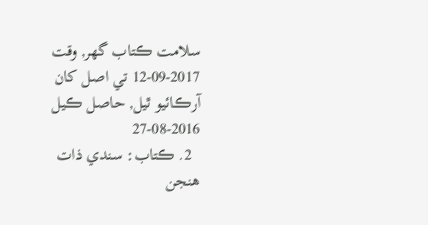سلامت ڪتاب گهر, وقت 2017-09-12 تي اصل کان آرڪائيو ٿيل, حاصل ڪيل 2016-08-27
  2. ڪتاب: سندي ذات هنجن